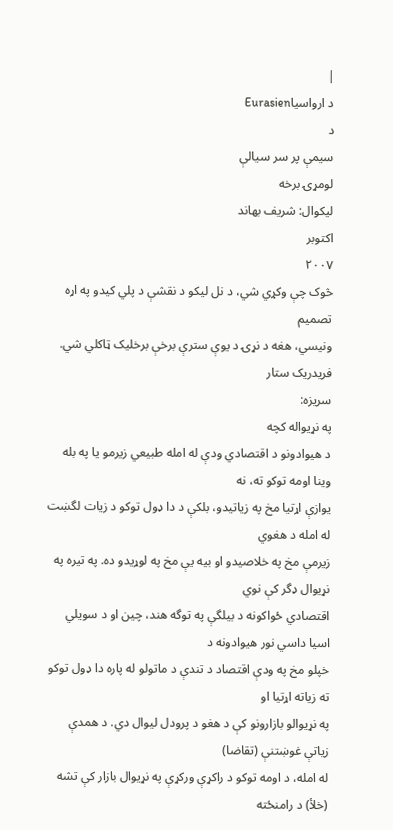|
د ارواسياEurasien
د
سيمې پر سر سيالې
لومړۍ برخه
ليکوال: شريف بهاند
اکتوبر
۲۰۰۷
څوک چې وکړي شي، د نل ليکو د نقشې د پلي کيدو په اړه تصميم
ونيسي، هغه د نړۍ د يوې سترې برخې برخليک ټاکلي شي.
فريدريک ستار
سريزه:
په نړيواله کچه
د هيوادونو د اقتصادي ودې له امله طبيعي زيرمو يا په بله وينا اومه توکو ته، نه
يوازې اړتيا مخ په زياتيدو، بلکې د دا ډول توکو د زيات لگښت له امله د هغوي
زيرمې مخ په خلاصيدو او بيه يې مخ په لوړيدو ده. په تيره په نړيوال ډگر کې نوي
اقتصادي ځواکونه د بيلگې په توگه هند، چين او د سويلي اسيا داسي نور هيوادونه د
خپلو مخ په ودې اقتصاد د تندې د ماتولو له پاره دا ډول توکو ته زياته اړتيا او
په نړيوالو بازارونو کې د هغو د پرودل ليوال دي. د همدې زياتې غوښتنې (تقاضا)
له امله، د اومه توکو د راکړې ورکړې په نړيوال بازار کې تشه (خلأ) د رامنځته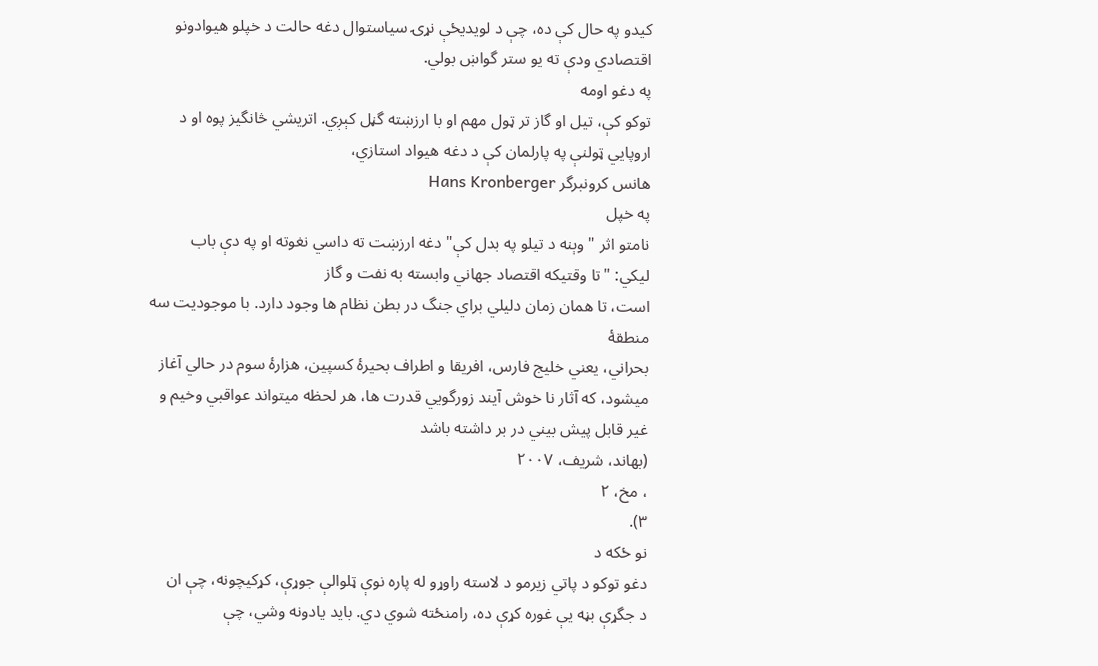کيدو په حال کې ده، چې د لويديځې نړۍ سياستوال دغه حالت د خپلو هيوادونو
اقتصادي ودې ته يو ستر گواښ بولي.
په دغو اومه
توکو کې، تيل او گاز تر ټول مهم او با ارزښته گڼل کېږي. اتريشي څانگيز پوه او د
اروپايي ټولنې په پارلمان کې د دغه هيواد استازي،
هانس کرونبرگر Hans Kronberger
په خپل
نامتو اثر " وېنه د تيلو په بدل کې" دغه ارزښت ته داسي نغوته او په دې باب
ليکي: "تا وقتيکه اقتصاد جهاني وابسته به نفت و گاز
است، تا همان زمان دليلي براي جنگ در بطن نظام ها وجود دارد. با موجوديت سه
منطقۀ
بحراني، يعني خليج فارس، افريقا و اطراف بحيرۀ کسپين، هزارۀ سوم در حالي آغاز
ميشود، که آثار نا خوش آيند زورگويي قدرت ها، هر لحظه ميتواند عواقبي وخيم و
غير قابل پيش بيني در بر داشته باشد
(بهاند، شريف، ۲۰۰۷
، مخ، ۲
۳).
نو ځکه د
دغو توکو د پاتي زيرمو د لاسته راوړو له پاره نوې ټلوالې جوړې، کړکيچونه، چې ان
د جگړې بڼه يې غوره کړې ده، رامنځته شوي دي. بايد يادونه وشي، چې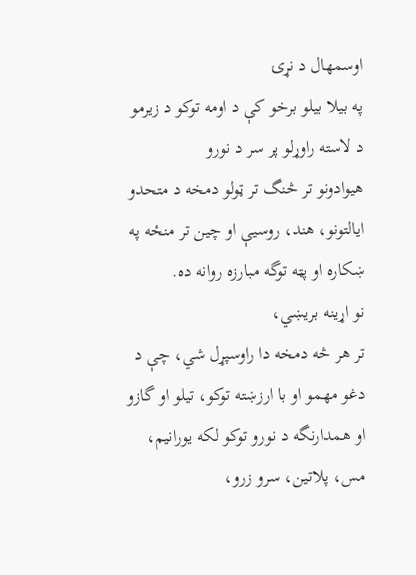اوسمهال د نړۍ
په بيلا بيلو برخو کې د اومه توکو د زيرمو د لاسته راوړلو پر سر د نورو
هيوادونو تر څنگ تر ټولو دمخه د متحدو ايالتونو، هند، روسيې او چين تر منځه په
ښکاره او پټه توگه مبارزه روانه ده.
نو اړينه بريښي،
تر هر څه دمخه دا راوسپړل شي، چې د دغو مهمو او با ارزښته توکو، تيلو او گازو
او همدارنگه د نورو توکو لکه يورانيم، مس، پلاتين، سرو زرو،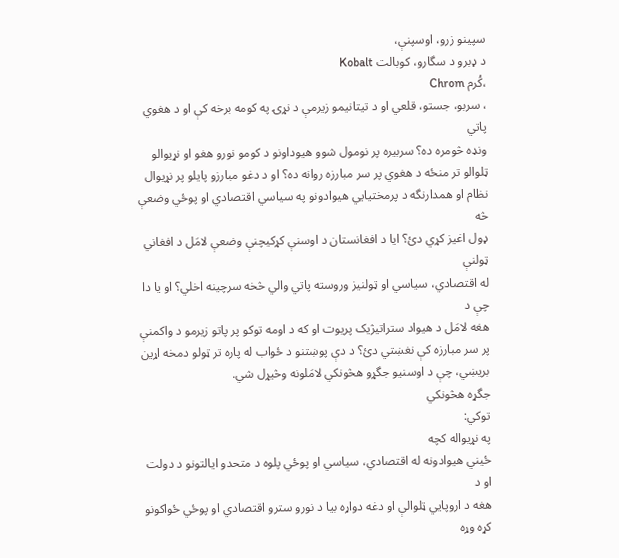سپينو زرو، اوسپنې،
د ډبرو د سگارو، کوبالت Kobalt
،کُرم Chrom
، سربو، جستو، قلعي او د تيتانيمو زيرمې د نړۍ په کومه برخه کې او د هغوي پاتي
ونډه څومره ده؟ سربيره پر نومول شوو هيوداونو د کومو نورو هغو او نړيوالو
ټلوالو تر منځه د هغوي پر سر مبارزه روانه ده؟ او د دغو مبارزو پايلو پر نړيوال
نظام او همدارنگه د پرمختيايي هيوادونو په سياسي اقتصادي او پوځي وضعې څه
ډول اغيز کړي دئ؟ ايا د افغانستان د اوسنې کړکيچنې وضعې لامَل د افغاني ټولنې
له اقتصادي، سياسي او ټولنيز وروسته پاتي والي څخه سرچينه اخلي؟ او يا دا چې د
هغه لامَل د هيواد ستراتيژيک پريوت او که د اومه توکو پر پاتو زيرمو د واکمنې
پر سر مبارزه کې نغښتي دئ؟ د دې پوښتنو د ځواب له پاره تر ټولو دمخه اړين
بريښي، چې د اوسنيو جگړو هڅونکي لامَلونه وڅيړل شي.
جگړه هڅونکي
توکي:
په نړيواله کچه
ځيني هيوادونه له اقتصادي، سياسي او پوځي پلوه د متحدو ايالتونو د دولت او د
هغه د اروپايي ټلوالې او دغه دواړه بيا د نورو سترو اقتصادي او پوځي ځواکونو
کړه وړه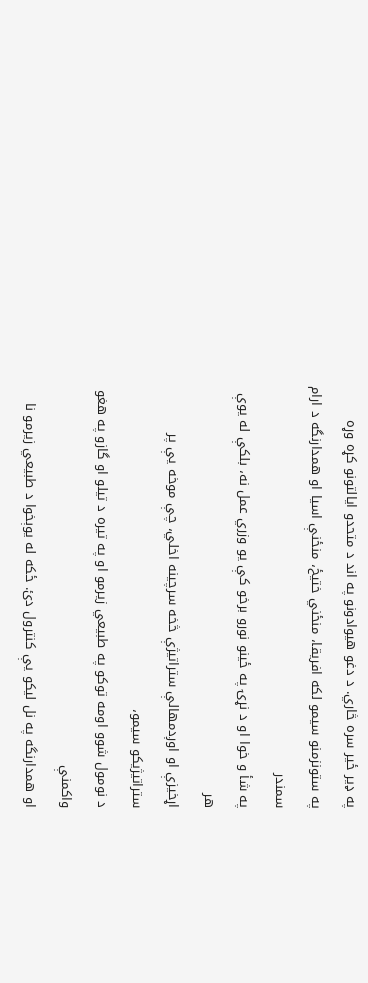په ډير ځير سره څاري. د دغو هيوادونو په اند د متحدو ايالتونو کړه وړه
په ستونزمنو سيمو لکه افريقا، منځني ختيځ، منځنې اسيا او همدارنگه د ارام سمندر
په شأ و خوا او د نړۍ په ځينو نورو برخو کې يو وزري عمل نه، بلکې له يوې هر
اړخيزې او اوږدمهالې ستراتيژې څخه سرچينه اخلي، چې موخه يې پر ستراتيژيکو سيمو،
د نومول شوو اومه توکو په طبيعي زيرمو او په تيره د تيلو او گازو په هغو واکمنې
او همدارنگه په نل ليکو يې کنترول دئ. ځکه له يوېخوا د طبيعي زيرمو نا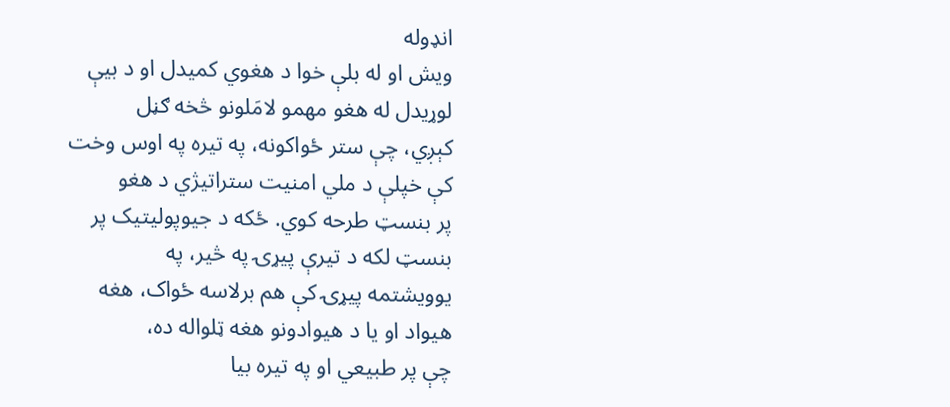انډوله
ويش او له بلې خوا د هغوي کميدل او د بيې لوړيدل له هغو مهمو لامَلونو څخه ګڼل
کېږي، چې ستر ځواکونه، په تيره په اوس وخت کې خپلې د ملي امنيت ستراتيژي د هغو
پر بنسټ طرحه کوي. ځکه د جيوپوليتيک پر بنسټ لکه د تيرې پيړۍ په څير، په
يوويشتمه پيړۍ کې هم برلاسه ځواک، هغه هيواد او يا د هيوادونو هغه ټلواله ده،
چې پر طبيعي او په تيره بيا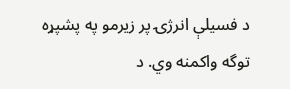د فسيلې انرژۍ پر زيرمو په پشپړه توگه واکمنه وي. د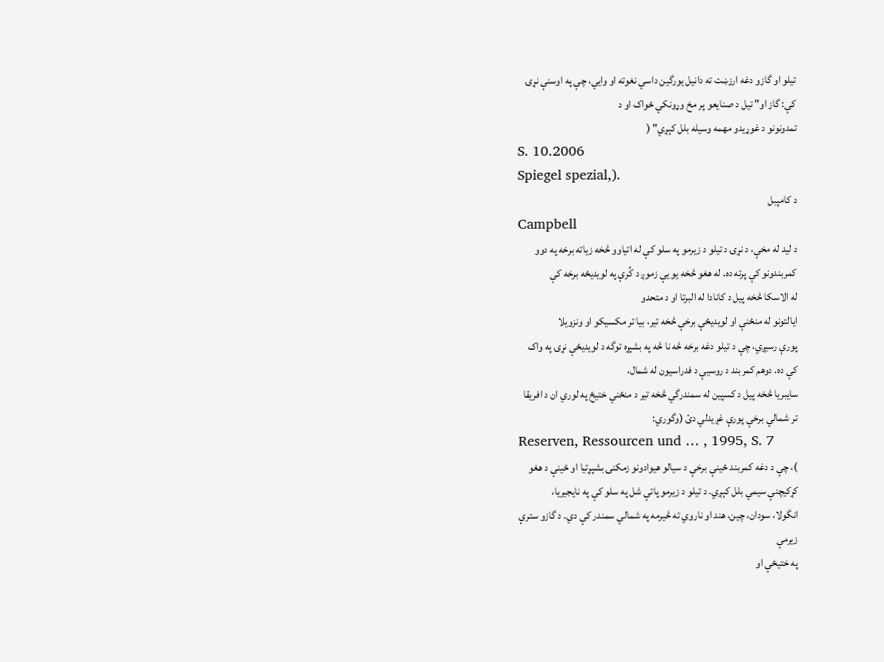تيلو او گازو دغه ارزښت ته دانيل يورگين داسي نغوته او وايي، چې په اوسنې نړۍ
کې: گاز او" تيل د صنايعو پر مخ وړونکي ځواک او د
تمدونونو د غوړيدو مهمه وسيله بلل کېږي" (
S. 10.2006
Spiegel spezial,).
د کامپبل
Campbell
د ليد له مخې، د نړۍ د تيلو د زيرمو په سلو کې له اتياوو څخه زياته برخه په دوو
کمربندونو کې پرته ده. له هغو څخه يو يې زموږ د کُرې په لويديځه برخه کې
له الاسکا څخه پيل د کانادا له البرتا او د متحدو
ايالتونو له منځنې او لويديځې برخې څخه تير، بيا تر مکسيکو او ونزويلا
پورې رسيږي، چې د تيلو دغه برخه څه نا څه په بشپړه توگه د لويديځې نړۍ په واک
کې ده. دوهم کمربند د روسيې د فدراسيون له شمال،
سايبريا څخه پيل د کسپين له سمندرگي څخه تير د منځني ختيځ په لوري ان د افريقا
تر شمالي برخې پورې غږيدلي دئ (وگوري:
Reserven, Ressourcen und … , 1995, S. 7
)، چې د دغه کمربند ځينې برخې د سيالو هيوادونو زمکنۍ بشپړتيا او ځينې د هغو
کړکيچنې سيمي بلل کېږي. د تيلو د زيرمو پاتې شل په سلو کې په نايجيريا،
انگولا، سودان، چين، هند او ناروي ته څيرمه په شمالي سمندر کې دي. د گازو سترې
زيرمې
په ختيځې او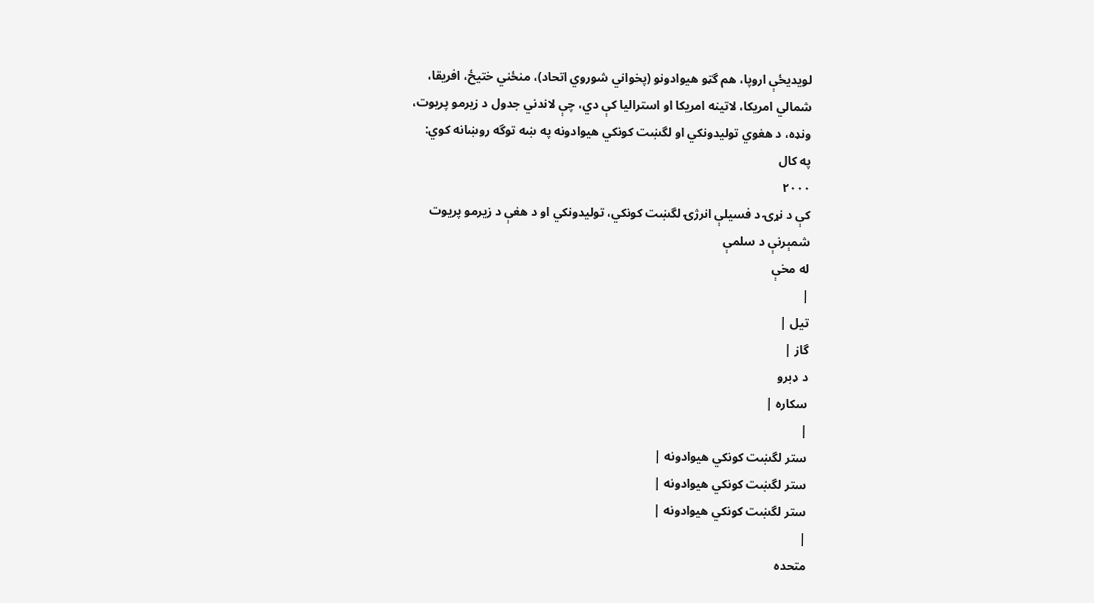لويديځې اروپا، هم گټو هيوادونو (پخواني شوروي اتحاد)، منځني ختيځ، افريقا،
شمالي امريکا، لاتينه امريکا او استراليا کې دي، چې لاندني جدول د زيرمو پريوت،
ونډه، د هغوي توليدونکي او لگښت کونکي هيوادونه په ښه توگه روښانه کوي:
په کال
۲۰۰۰
کې د نړۍ د فسيلې انرژۍ لگښت کونکي، توليدونکي او د هغې د زيرمو پريوت
شمېرنې د سلمې
له مخې
|
تيل |
گاز |
د ډبرو
سکاره |
|
ستر لگښت کونکي هيوادونه |
ستر لگښت کونکي هيوادونه |
ستر لگښت کونکي هيوادونه |
|
متحده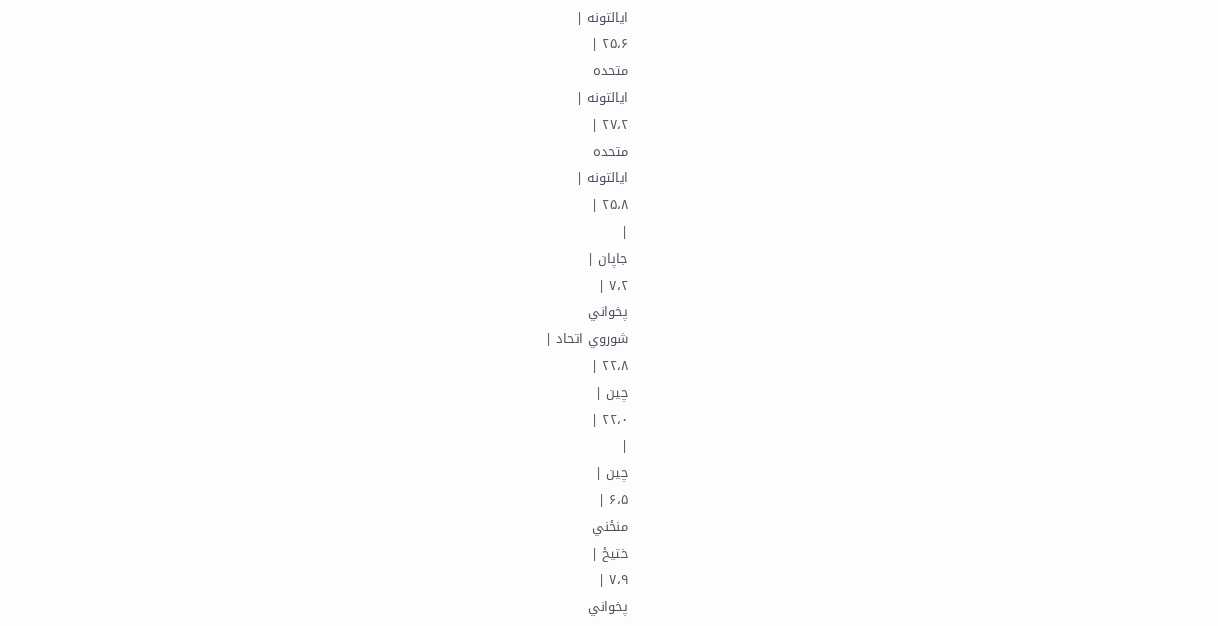ايالتونه |
۲۵،۶ |
متحده
ايالتونه |
۲۷،۲ |
متحده
ايالتونه |
۲۵،۸ |
|
جاپان |
۷،۲ |
پخواني
شوروي اتحاد |
۲۲،۸ |
چين |
۲۲،۰ |
|
چين |
۶،۵ |
منځني
ختيځ |
۷،۹ |
پخواني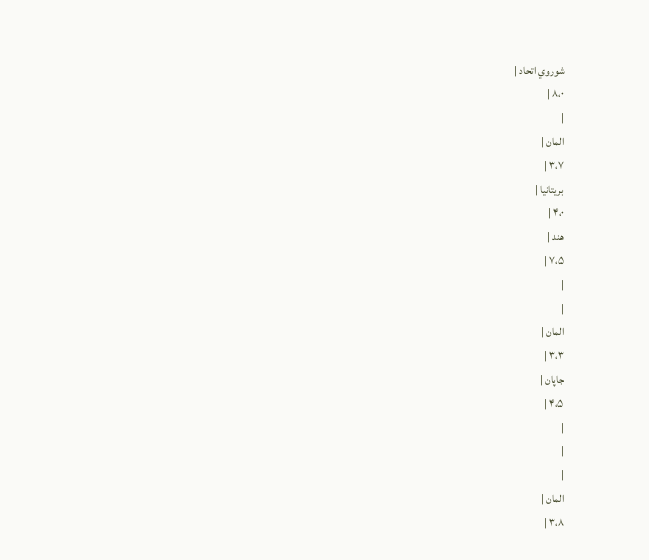شوروي اتحاد |
۸،۰ |
|
المان |
۳،۷ |
بريتانيا |
۴،۰ |
هند |
۷،۵ |
|
|
المان |
۳،۳ |
جاپان |
۴،۵ |
|
|
|
المان |
۳،۸ |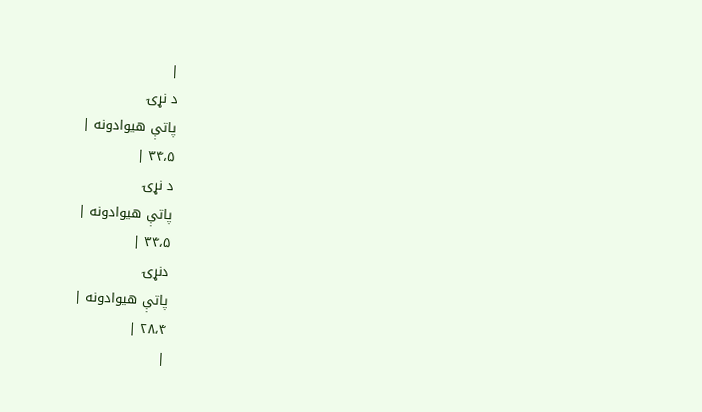|
د نړۍ
پاتې هيوادونه |
۳۴،۵ |
د نړۍ
پاتې هيوادونه |
۳۴،۵ |
دنړۍ
پاتې هيوادونه |
۲۸،۴ |
|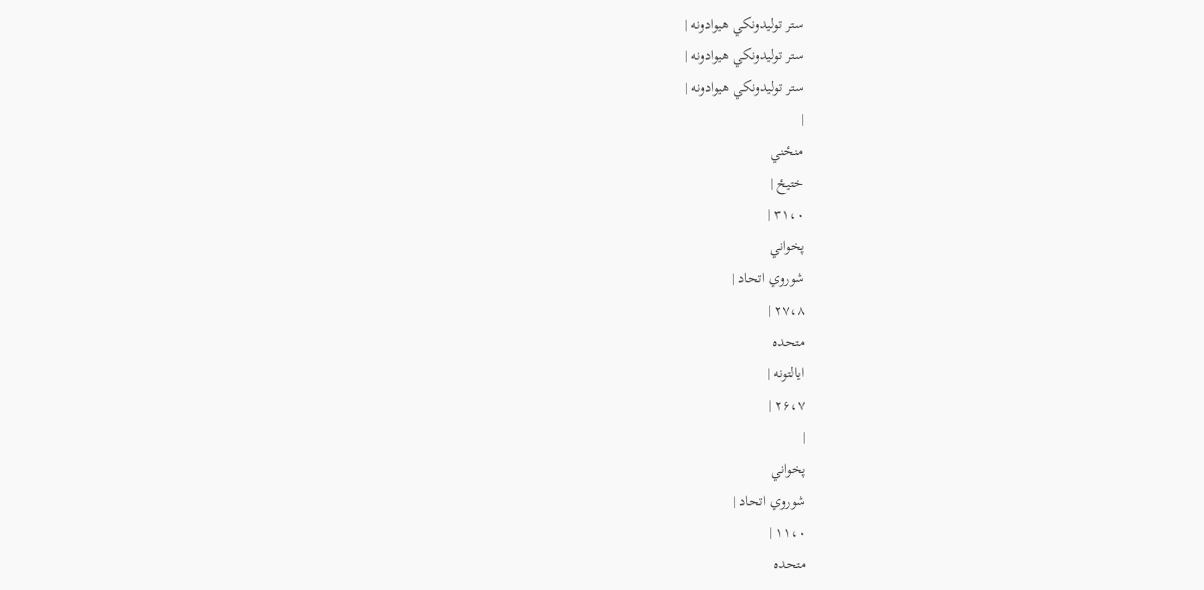ستر توليدونکي هيوادونه |
ستر توليدونکي هيوادونه |
ستر توليدونکي هيوادونه |
|
منځني
ختيځ |
۳۱،۰ |
پخواني
شوروي اتحاد |
۲۷،۸ |
متحده
ايالتونه |
۲۶،۷ |
|
پخواني
شوروي اتحاد |
۱۱،۰ |
متحده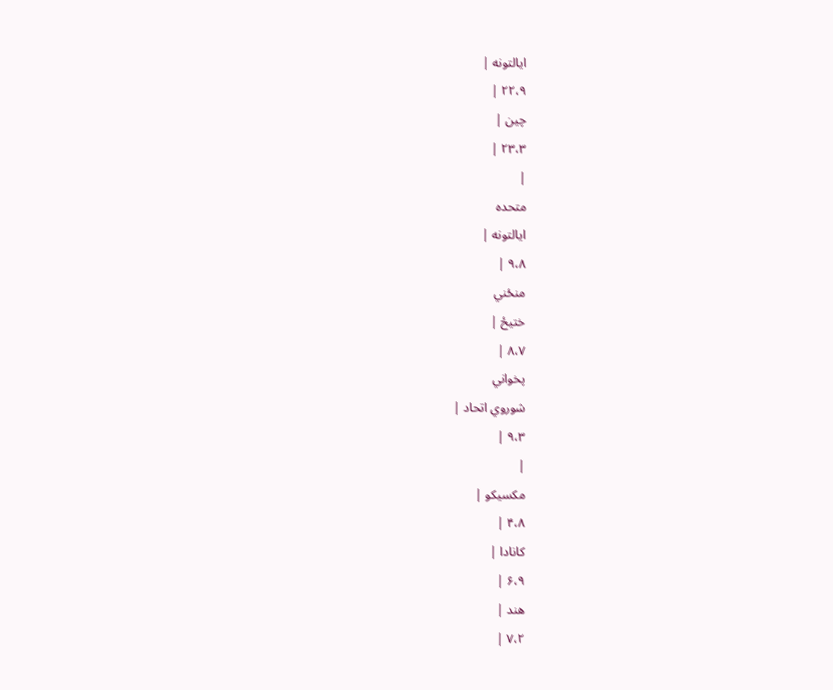ايالتونه |
۲۲،۹ |
چين |
۲۳،۳ |
|
متحده
ايالتونه |
۹،۸ |
منځني
ختيځ |
۸،۷ |
پخواني
شوروي اتحاد |
۹،۳ |
|
مکسيکو |
۴،۸ |
کانادا |
۶،۹ |
هند |
۷،۲ |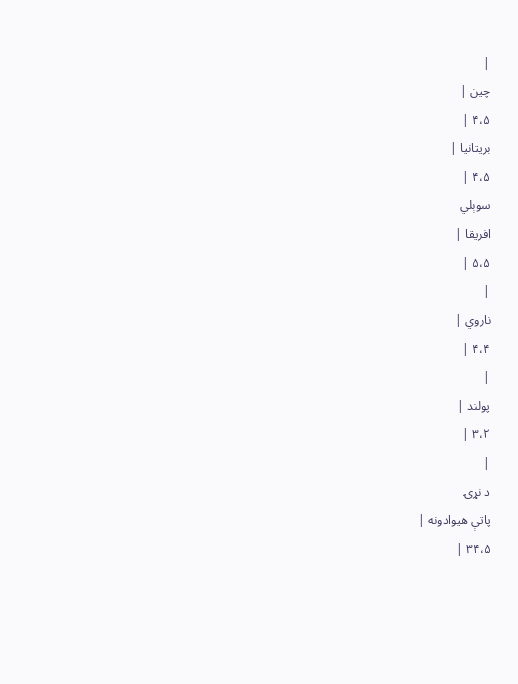|
چين |
۴،۵ |
بريتانيا |
۴،۵ |
سوېلي
افريقا |
۵،۵ |
|
ناروي |
۴،۴ |
|
پولند |
۳،۲ |
|
د نړۍ
پاتې هيوادونه |
۳۴،۵ |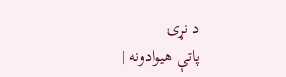د نړۍ
پاتې هيوادونه |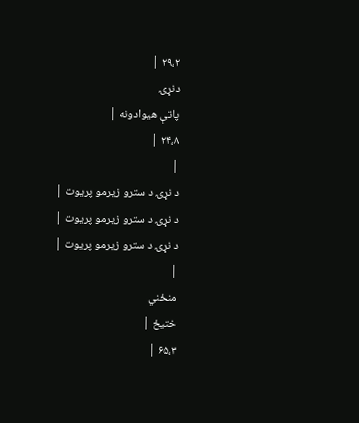۲۹،۲ |
دنړۍ
پاتې هيوادونه |
۲۴،۸ |
|
د نړۍ د سترو زيرمو پريوت |
د نړۍ د سترو زيرمو پريوت |
د نړۍ د سترو زيرمو پريوت |
|
منځني
ختيځ |
۶۵،۳ |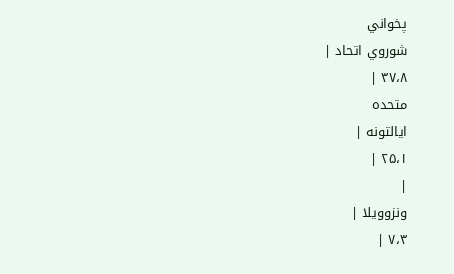پخواني
شوروي اتحاد |
۳۷،۸ |
متحده
ايالتونه |
۲۵،۱ |
|
ونزوويلا |
۷،۳ |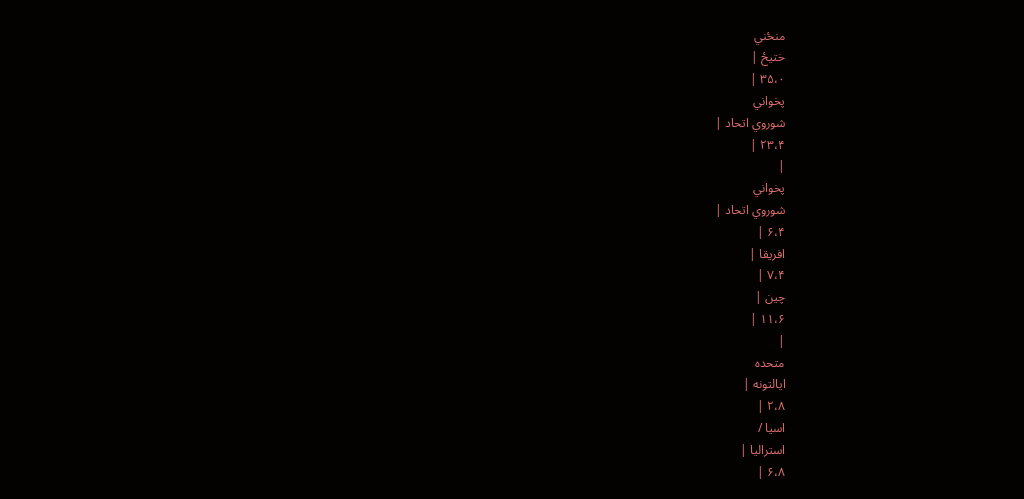منځني
ختيځ |
۳۵،۰ |
پخواني
شوروي اتحاد |
۲۳،۴ |
|
پخواني
شوروي اتحاد |
۶،۴ |
افريقا |
۷،۴ |
چين |
۱۱،۶ |
|
متحده
ايالتونه |
۲،۸ |
اسيا /
استراليا |
۶،۸ |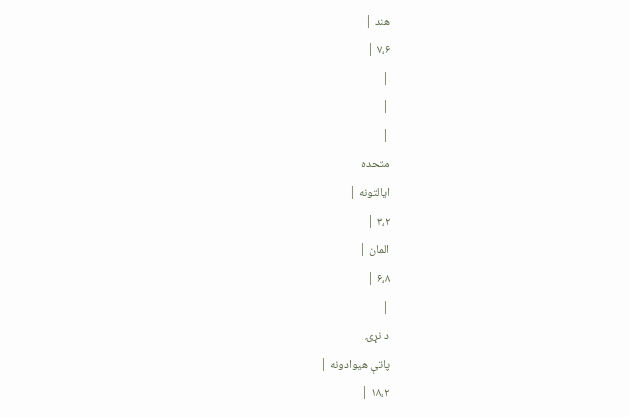هند |
۷،۶ |
|
|
|
متحده
ايالتونه |
۳،۲ |
المان |
۶،۸ |
|
د نړۍ
پاتې هيوادونه |
۱۸،۲ |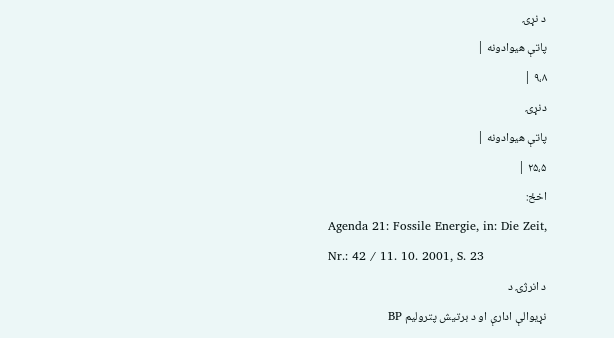د نړۍ
پاتې هيوادونه |
۹،۸ |
دنړۍ
پاتې هيوادونه |
۲۵،۵ |
اخځ:
Agenda 21: Fossile Energie, in: Die Zeit,
Nr.: 42 / 11. 10. 2001, S. 23
د انرژۍ د
نړيوالې ادارې او د برتيش پتروليم BP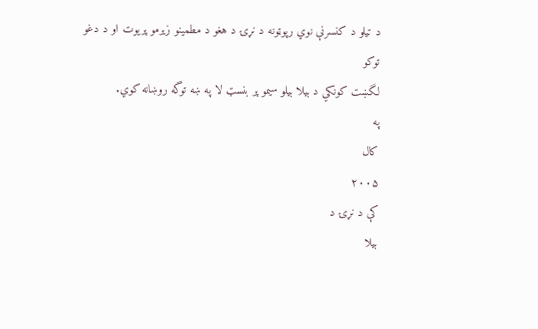د تيلو د کنسرنې نوي رپوټونه د نړۍ د هغو د مطمينو زيرمو پريوت او د دغو توکو
لگښت کونکي د بيلا بيلو سيمو پر بنسټ لا په ښه توگه روښانه کوي.
په
کال
۲۰۰۵
کې د نړۍ د
بيلا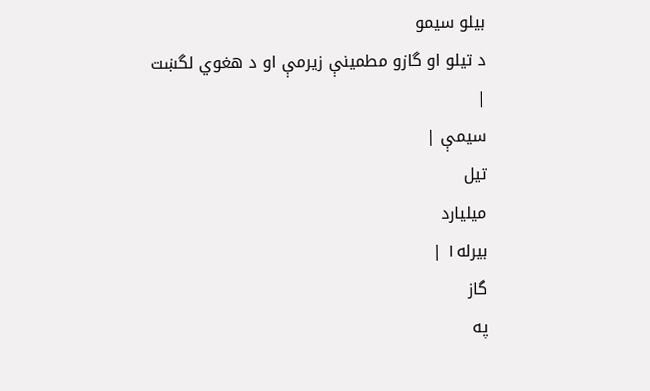بيلو سيمو
د تيلو او گازو مطمينې زيرمې او د هغوي لگښت
|
سيمې |
تيل
ميليارد
بيرله۱ |
گاز
په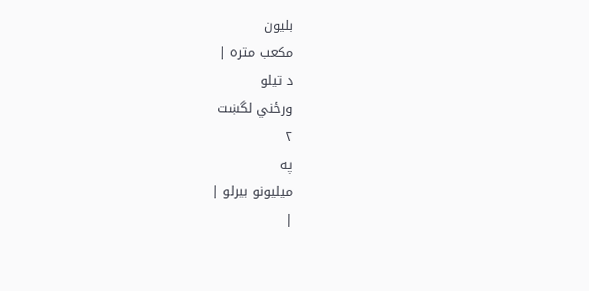بليون
مکعب متره |
د تيلو
ورځني لگښت
۲
په
ميليونو بيرلو |
|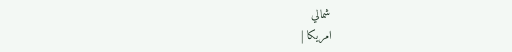شمالي
امريکا |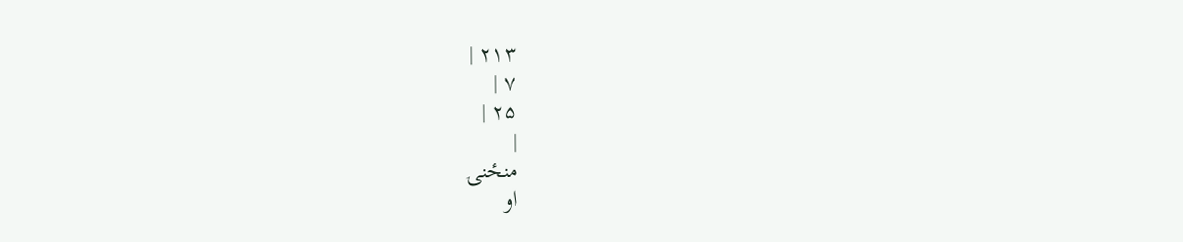۲۱۳ |
۷ |
۲۵ |
|
منځنۍ
او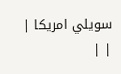سويلي امريکا |
| |